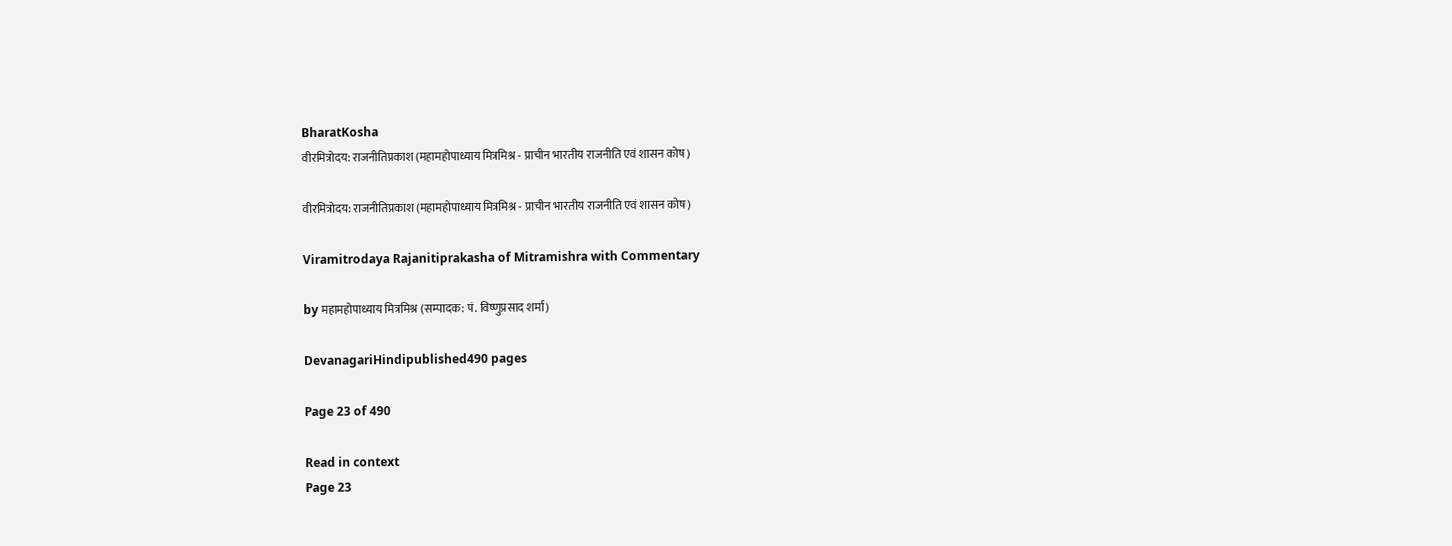BharatKosha
वीरमित्रोदय: राजनीतिप्रकाश (महामहोपाध्याय मित्रमिश्र - प्राचीन भारतीय राजनीति एवं शासन कोष)

वीरमित्रोदय: राजनीतिप्रकाश (महामहोपाध्याय मित्रमिश्र - प्राचीन भारतीय राजनीति एवं शासन कोष)

Viramitrodaya Rajanitiprakasha of Mitramishra with Commentary

by महामहोपाध्याय मित्रमिश्र (सम्पादक: पं. विष्णुप्रसाद शर्मा)

DevanagariHindipublished490 pages

Page 23 of 490

Read in context
Page 23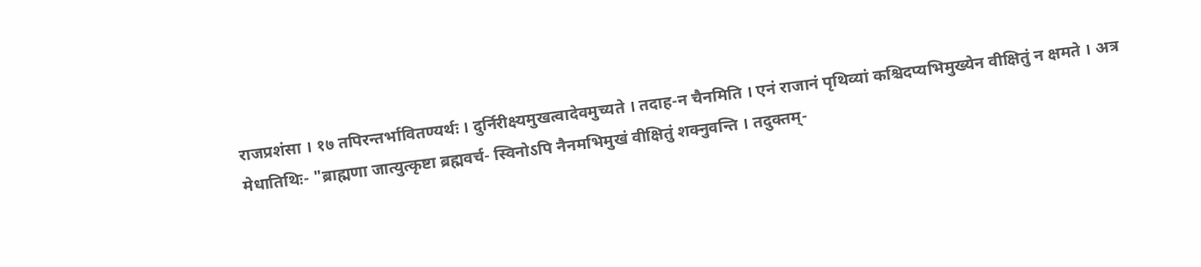राजप्रशंसा । १७ तपिरन्तर्भावितण्यर्थः । दुर्निरीक्ष्यमुखत्वादेवमुच्यते । तदाह-न चैनमिति । एनं राजानं पृथिव्यां कश्चिदप्यभिमुख्येन वीक्षितुं न क्षमते । अत्र मेधातिथिः- "ब्राह्मणा जात्युत्कृष्टा ब्रह्मवर्च- स्विनोऽपि नैनमभिमुखं वीक्षितुं शक्नुवन्ति । तदुक्तम्-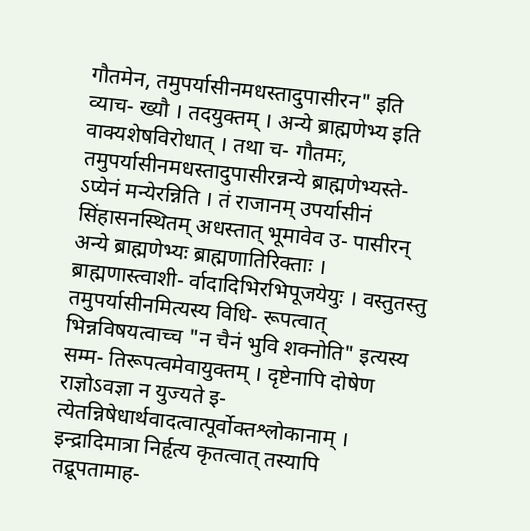गौतमेन, तमुपर्यासीनमधस्तादुपासीरन" इति व्याच- ख्यौ । तदयुक्तम् । अन्ये ब्राह्मणेभ्य इति वाक्यशेषविरोधात् । तथा च- गौतमः, तमुपर्यासीनमधस्तादुपासीरन्नन्ये ब्राह्मणेभ्यस्ते- ऽप्येनं मन्येरन्निति । तं राजानम् उपर्यासीनं सिंहासनस्थितम् अधस्तात् भूमावेव उ- पासीरन् अन्ये ब्राह्मणेभ्यः ब्राह्मणातिरिक्ताः । ब्राह्मणास्त्वाशी- र्वादादिभिरभिपूजयेयुः । वस्तुतस्तु तमुपर्यासीनमित्यस्य विधि- रूपत्वात् भिन्नविषयत्वाच्च "न चैनं भुवि शक्नोति" इत्यस्य सम्म- तिरूपत्वमेवायुक्तम् । दृष्टेनापि दोषेण राज्ञोऽवज्ञा न युज्यते इ- त्येतन्निषेधार्थवादत्वात्पूर्वोक्तश्लोकानाम् । इन्द्रादिमात्रा निर्हृत्य कृतत्वात् तस्यापि तद्रूपतामाह-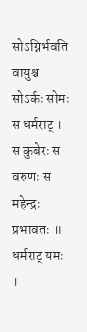सोऽग्निर्भवति वायुश्च सोऽर्कः सोमः स धर्मराट् । स कुबेरः स वरुणः स महेन्द्रः प्रभावतः ॥ धर्मराट् यमः ।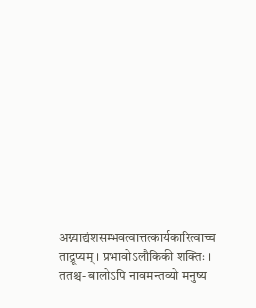अग्न्याद्यंशसम्भवत्वात्तत्कार्यकारित्वाच्च ताद्रूप्यम् । प्रभावोऽलौकिकी शक्तिः । ततश्च- बालोऽपि नावमन्तव्यो मनुष्य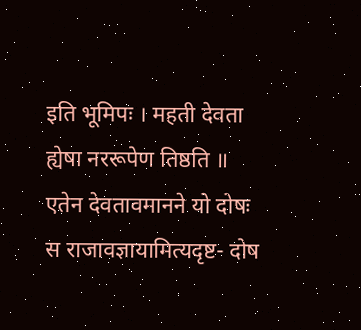इति भूमिपः । महती देवता ह्येषा नररूपेण तिष्ठति ॥ एतेन देवतावमानने यो दोषः स राजावज्ञायामित्यदृष्ट- दोष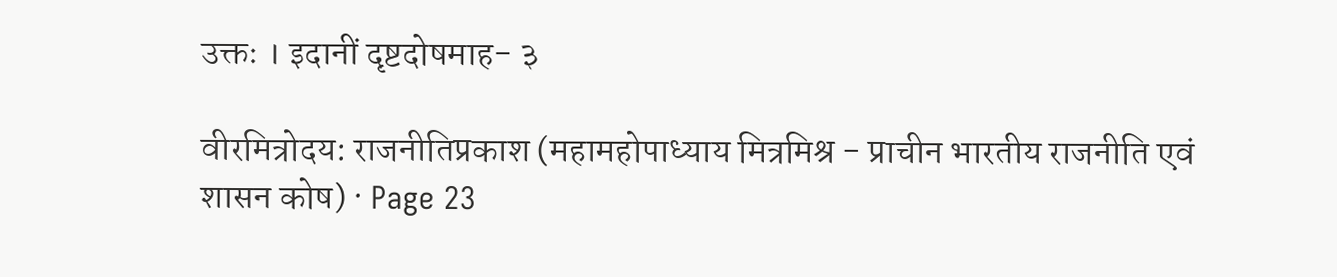उक्तः । इदानीं दृष्टदोषमाह- ३

वीरमित्रोदय: राजनीतिप्रकाश (महामहोपाध्याय मित्रमिश्र - प्राचीन भारतीय राजनीति एवं शासन कोष) · Page 23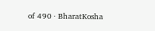of 490 · BharatKosha